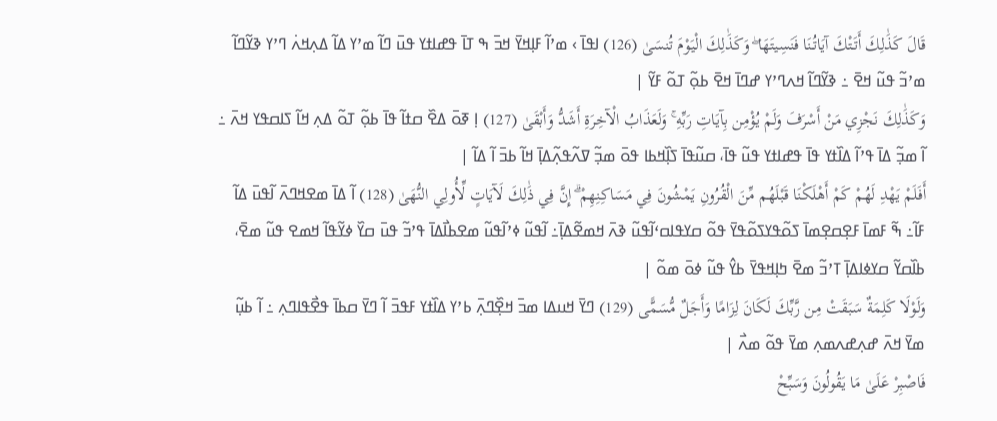قَالَ كَذَٰلِكَ أَتَتْكَ آيَاتُنَا فَنَسِيتَهَا ۖ وَكَذَٰلِكَ الْيَوْمَ تُنسَىٰ (126) ߊߟߊ߫ › ߘߴߊ߬ ߓߊ߲ߞߌ߫ ߞߏ߫ ߒ ߠߊ߫ ߟߝߊߙߌ ߟߎ߫ ߣߊ߬ ߘߴߌ ߡߊ߬ ߡߍ߲ߞߍ߭ ߣߴߌ ߢߌ߬ߣߊ߬ ߘߴߏ߬ ߟߎ߬ ߞߐ߫ ߸ ߢߌ߬ߣߊ߬ ߞߍߣߴߌ ߝߣߊ߫ ߞߐ߫ ߕߋ߲߬ ߠߋ߬ ߓߌ߬ |
وَكَذَٰلِكَ نَجْزِي مَنْ أَسْرَفَ وَلَمْ يُؤْمِن بِآيَاتِ رَبِّهِ ۚ وَلَعَذَابُ الْآخِرَةِ أَشَدُّ وَأَبْقَىٰ (127) ߊ߲ ߧߋ߫ ߡߐ߰ ߛߙߊ߬ ߟߊ߫ ߕߋ߲߬ ߠߋ߬ ߡߍ߲ ߞߊ߬ ߖߊߛߟߌ ߞߍ߫ ߸ ߊ߬ ߘߏ߲߬ ߡߊ߫ ߟߴߊ߬ ߡߊ߰ߙߌ ߟߊ߫ ߟߝߊߙߌ ߟߎ߬ ߟߊ߫، ߛߎ߬ߟߊ߫ ߖߊ߲߰ߞߕߊ ߟߋ߫ ߘߏ߲߬ ߜߍ߬ߟߍ߲߬ߡߊ߲߫ ߞߊ߬ ߕߏ߫ ߊ߬ ߡߊ߬ |
أَفَلَمْ يَهْدِ لَهُمْ كَمْ أَهْلَكْنَا قَبْلَهُم مِّنَ الْقُرُونِ يَمْشُونَ فِي مَسَاكِنِهِمْ ۗ إِنَّ فِي ذَٰلِكَ لَآيَاتٍ لِّأُولِي النُّهَىٰ (128) ߊ߬ ߡߊ߫ ߘߐߞߣߍ߫ ߊ߬ߟߎ߫ ߡߊ߬ ߓߊ߬߸ ߒ߬ ߓߘߊ߫ ߓߐ߲ߛߐ߲ߘߊ߫ ߖߋ߬ߟߌߖߋ߬ߟߌ߫ ߟߋ߬ ߛߌߟߊߛߵߊ߬ߟߎ߬ ߢߍ߫ ߞߘߐ߬ߡߊ߲߫߸ ߊ߬ߟߎ߬ ߦߴߊ߬ߟߎ߬ ߘߐߕߊ߯ߡߊ߫ ߟߴߏ߬ ߟߎ߫ ߛߌ߰ ߦߌ߬ߟߊ߬ ߞߘߐ ߟߎ߬ ߘߐ߫، ߕߊ߰ߛߌ߬ ߛߌߦߊߡߊ߲߫ ߠߴߏ߬ ߘߐ߫ ߤߊ߲ߞߟߌ߫ ߕߌ߮ ߟߎ߬ ߦߋ߫ ߘߋ߬ |
وَلَوْلَا كَلِمَةٌ سَبَقَتْ مِن رَّبِّكَ لَكَانَ لِزَامًا وَأَجَلٌ مُّسَمًّى (129) ߣߌ߫ ߞߎߡߊ ߘߏ߫ ߞߐ߲߰ߣߍ߲߫ ߕߴߌ ߡߊ߰ߙߌ ߓߟߏ߫ ߊ߬ ߣߌ߫ ߛߕߊ߫ ߟߐ߯ߟߊߣߍ߲ ߸ ߊ߬ ߕߎ߲߬ ߘߌ߫ ߞߍ߫ ߝߍ߲ߝߍߘߍ߲ ߘߌ߫ ߟߋ߬ ߘߍ߯ |
فَاصْبِرْ عَلَىٰ مَا يَقُولُونَ وَسَبِّحْ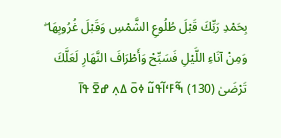بِحَمْدِ رَبِّكَ قَبْلَ طُلُوعِ الشَّمْسِ وَقَبْلَ غُرُوبِهَا ۖ وَمِنْ آنَاءِ اللَّيْلِ فَسَبِّحْ وَأَطْرَافَ النَّهَارِ لَعَلَّكَ تَرْضَىٰ (130) ߒ߬ߓߵߊ߬ߟߎ߬ ߦߋ߫ ߡߍ߲ ߝߐ߫ ߟߊ߫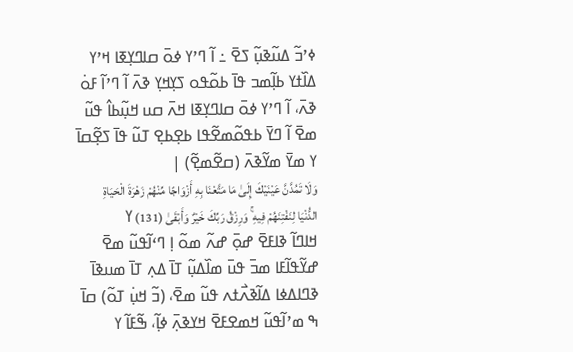ߦߴߏ߬ ߡߎ߬ߢߎ߲߬ ߖߐ߫ ߸ ߊ߬ ߣߴߌ ߦߋ߫ ߛߊߣߌ߲ߧߊ ߞߴߌ ߡߊ߰ߙߌ ߕߊ߲߬ߘߏ ߟߊ߫ ߕߋ߬ߟߋ ߖߌ߲ߞߌ߲ ߢߍ߫ ߊ߬ ߣߴߊ߬ ߓߋ߭ ߢߍ߫، ߊ߬ ߣߴߌ ߦߋ߫ ߛߊߣߌ߲ߧߊ ߞߍ߫ ߛߎ ߞߎ߲߬ߕߊ߮ ߟߎ߬ ߘߐ߫ ߊ߬ ߣߌ߫ ߕߟߋ߬ߘߐ߬ߟߊ ߕߐ߲ߕߐ߲ ߠߎ߬ ߟߊ߫ ߖߐ߲߬ߛߊ߫ ߌ ߘߌ߫ ߘߌ߬ߢߍ߫ (ߛߐ߬ߘߐ߲߬) |
وَلَا تَمُدَّنَّ عَيْنَيْكَ إِلَىٰ مَا مَتَّعْنَا بِهِ أَزْوَاجًا مِّنْهُمْ زَهْرَةَ الْحَيَاةِ الدُّنْيَا لِنَفْتِنَهُمْ فِيهِ ۚ وَرِزْقُ رَبِّكَ خَيْرٌ وَأَبْقَىٰ (131) ߌ ߞߊߣߊ߬ ߢߊߓߐ߫ ߝߋ߲߫ ߝߍ߬ ߘߋ߬ ߊ߲ ߣߵߊ߬ߟߎ߬ ߘߐ߫ ߝߌ߬ߟߊ߬ߓߊ ߘߏ߫ ߟߎ߫ ߘߊ߰ߡߎ߲߬ ߠߊ߫ ߡߍ߲ ߠߊ߫ ߘߎߢߊ߫ ߢߣߊߡߦߊ ߡߊ߬ߢߍ߯ߙߍ ߟߎ߬ ߘߐ߫، (ߏ߬ ߞߎ߲߭ ߠߋ߬) ߛߊ߫ ߒ ߘߴߊ߬ߟߎ߬ ߞߘߐߓߐ߫ ߞߌߢߍ߲߫ ߦߊ߲߬، ߒ߬ߓߊ߬ ߌ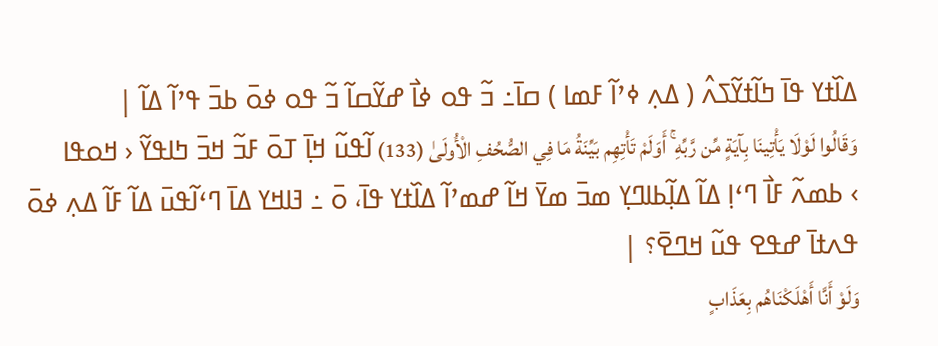ߡߊ߰ߙߌ ߟߊ߫ ߤߊ߬ߙߌ߬ߖߍ߮ ( ߡߍ߲ ߦߴߊ߬ ߓߘߊ ) ߛߊ߫߸ ߏ߬ ߟߋ ߦߊ߯ ߝߌ߬ߛߊ߬ ߏ߬ ߟߋ ߦߋ߫ ߕߏ߫ ߟߴߊ߬ ߡߊ߬ |
وَقَالُوا لَوْلَا يَأْتِينَا بِآيَةٍ مِّن رَّبِّهِ ۚ أَوَلَمْ تَأْتِهِم بَيِّنَةُ مَا فِي الصُّحُفِ الْأُولَىٰ (133) ߊ߬ߟߎ߬ ߞߊ߲߫ ߠߋ߫ ߓߏ߬ ߞߏ߫ ߤߊߟߌ߬ ‹ ߞߋߟߊ › ߕߘߍ߬ ߓߊ߯ ߣߵߊ߲ ߡߊ߬ ߡߊ߲߬ߕߊߣߌ߲ ߘߏ߫ ߘߌ߫ ߞߊ߬ ߝߘߴߊ߬ ߡߊ߰ߙߌ ߟߊ߫، ߋ߫ ߸ ߔߊߞߌ ߡߊ߫ ߣߵߊ߬ߟߎ߫ ߡߊ߬ ߓߊ߬ ߡߍ߲ ߦߋ߫ ߟߍߙߊ߫ ߝߟߐ ߟߎ߬ ߞߣߐ߫؟ |
وَلَوْ أَنَّا أَهْلَكْنَاهُم بِعَذَابٍ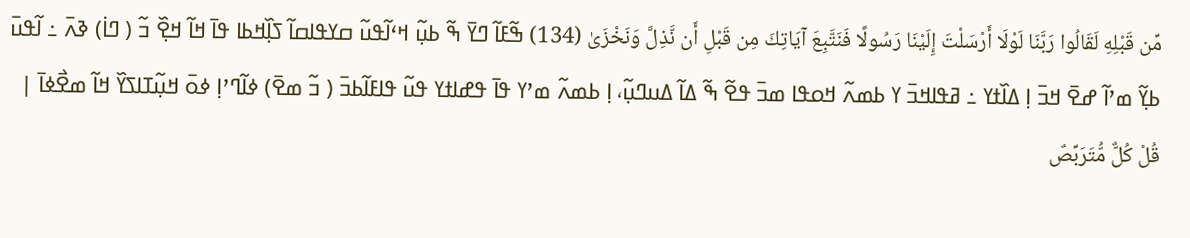مِّن قَبْلِهِ لَقَالُوا رَبَّنَا لَوْلَا أَرْسَلْتَ إِلَيْنَا رَسُولًا فَنَتَّبِعَ آيَاتِكَ مِن قَبْلِ أَن نَّذِلَّ وَنَخْزَىٰ (134) ߒ߬ߓߊ߬ ߣߌ߫ ߒ߬ ߕߎ߲߬ ߞߵߊ߬ߟߎ߬ ߛߌߟߊߛߊ߬ ߖߊ߲߰ߞߕߊ ߟߊ߫ ߞߊ߬ ߞߐ߲߰ ߏ߬ ( ߣߊ߭) ߢߍ߫ ߸ ߊ߬ߟߎ߫ ߕߌ߲߬ ߘߴߊ߬ ߝߐ߫ ߞߏ߫ ߊ߲ ߡߊ߰ߙߌ ߸ ߥߟߊߞߏ߫ ߌ ߕߘߍ߬ ߞߋߟߊ ߘߏ߫ ߟߐ߬ ߒ߬ ߡߊ߬ ߡߎߣߎ߲߬، ߊ߲ ߕߘߍ߬ ߘߴߌ ߟߊ߫ ߟߝߊߙߌ ߟߎ߬ ߟߊߓߊ߬ߕߏ߫ ( ߏ߬ ߘߐ߫) ߦߊ߬ߣߴߊ߲ ߦߋ߫ ߞߎ߲߬ߠߊߖߌ߰ ߞߊ߬ ߘߐ߯ߦߊ߫ |
قُلْ كُلٌّ مُّتَرَبِّصٌ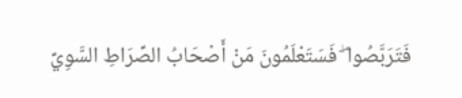فَتَرَبَّصُوا ۖ فَسَتَعْلَمُونَ مَنْ أَصْحَابُ الصِّرَاطِ السَّوِيِّ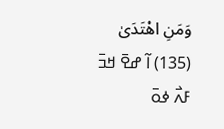وَمَنِ اهْتَدَىٰ (135) ߊ߬ ߝߐ߫ ߞߏ߫ ߓߍ߯ ߦߋ߫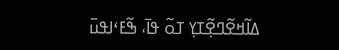ߡߊ߬ߞߐ߬ߣߐ߲߬ߠߌ߲ ߠߋ߬ ߟߊ߫، ߒ߬ߓߵߊߟߎ߫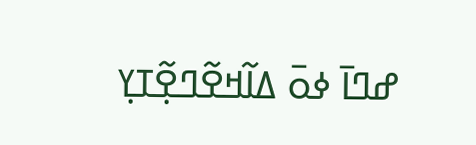ߝߣߊ߫ ߦߋ߫ ߡߊ߬ߞߐ߬ߣߐ߲߬ߠߌ߲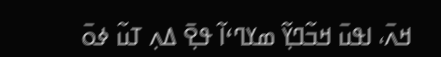ߞߍ߫، ߊߟߎ߫ ߞߏ߬ߣߌ߲߬ ߘߌߣߵߊ߬ ߟߐ߲߫ ߡߍ߲ ߠߎ߬ ߦߋ߫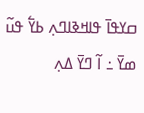ߛߌߟߊ߫ ߟߊߞߢߊߣߍ߲ ߕߌ߱ ߟߎ߬ ߘߌ߫ ߸ ߊ߬ ߣߌ߫ ߡߍ߲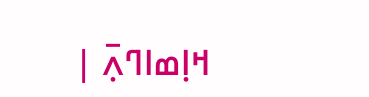ߞߊ߲ߘߊߣߍ߲߫ |